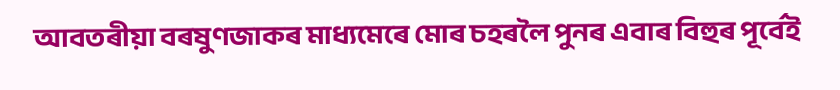আবতৰীয়া বৰষুণজাকৰ মাধ্যমেৰে মোৰ চহৰলৈ পুনৰ এবাৰ বিহুৰ পূৰ্বেই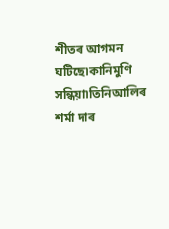শীতৰ আগমন ঘটিছে৷কানিমুণি সন্ধিয়া৷তিনিআলিৰ শৰ্মা দাৰ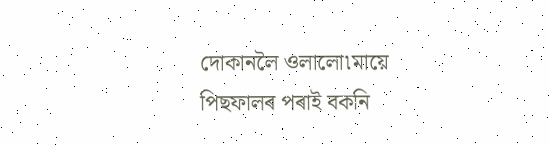দোকানলৈ ওলালো৷মায়ে পিছফালৰ পৰাই বকনি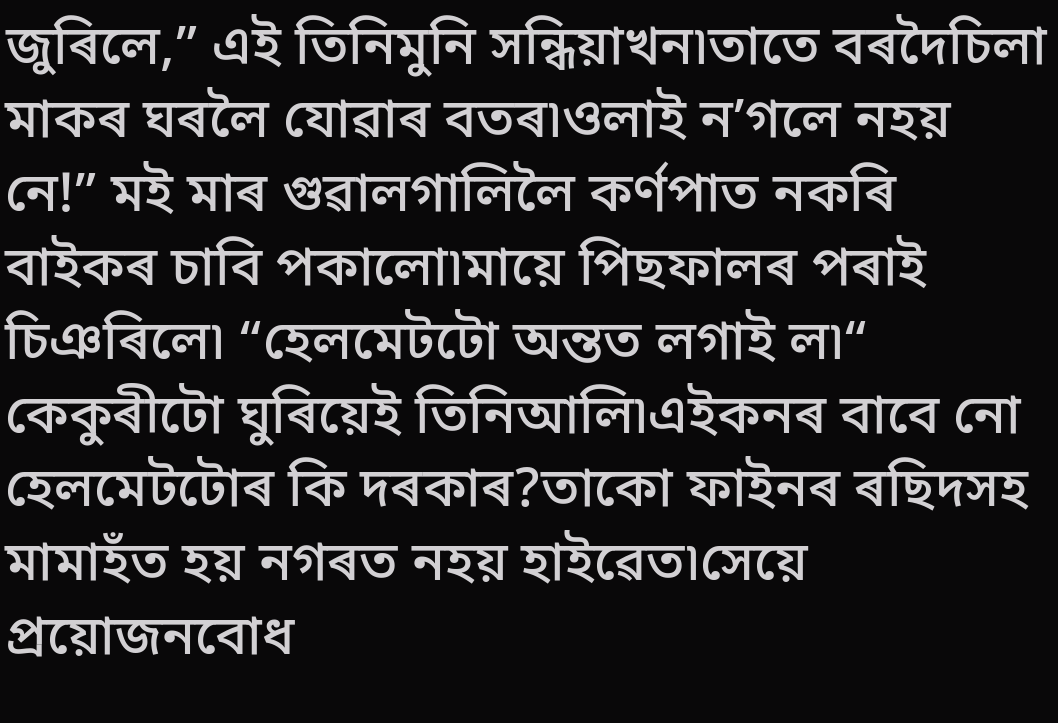জুৰিলে,” এই তিনিমুনি সন্ধিয়াখন৷তাতে বৰদৈচিলা মাকৰ ঘৰলৈ যোৱাৰ বতৰ৷ওলাই ন’গলে নহয় নে!” মই মাৰ গুৱালগালিলৈ কৰ্ণপাত নকৰি বাইকৰ চাবি পকালো৷মায়ে পিছফালৰ পৰাই চিঞৰিলে৷ “হেলমেটটো অন্তত লগাই ল৷“ কেকুৰীটো ঘুৰিয়েই তিনিআলি৷এইকনৰ বাবে নো হেলমেটটোৰ কি দৰকাৰ?তাকো ফাইনৰ ৰছিদসহ মামাহঁত হয় নগৰত নহয় হাইৱেত৷সেয়ে প্ৰয়োজনবোধ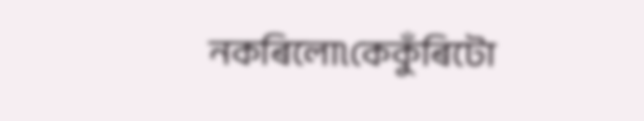নকৰিলো৷কেকুঁৰিটো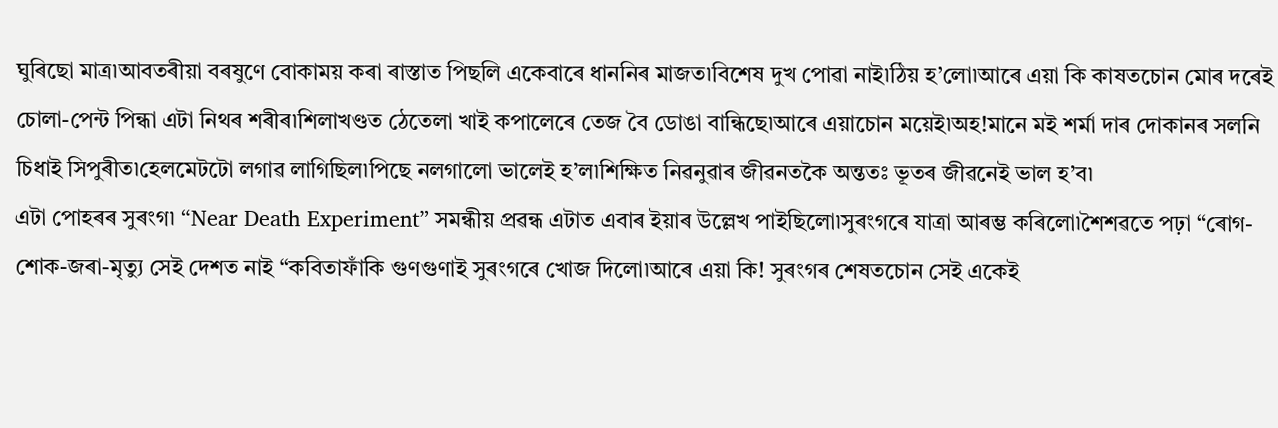ঘুৰিছো মাত্ৰ৷আবতৰীয়া বৰষুণে বোকাময় কৰা ৰাস্তাত পিছলি একেবাৰে ধাননিৰ মাজত৷বিশেষ দুখ পোৱা নাই৷ঠিয় হ’লো৷আৰে এয়া কি কাষতচোন মোৰ দৰেই চোলা-পেন্ট পিন্ধা এটা নিথৰ শৰীৰ৷শিলাখণ্ডত ঠেতেলা খাই কপালেৰে তেজ বৈ ডোঙা বান্ধিছে৷আৰে এয়াচোন ময়েই৷অহ!মানে মই শৰ্মা দাৰ দোকানৰ সলনি চিধাই সিপুৰীত৷হেলমেটটো লগাৱ লাগিছিল৷পিছে নলগালো ভালেই হ’ল৷শিক্ষিত নিৱনুৱাৰ জীৱনতকৈ অন্ততঃ ভূতৰ জীৱনেই ভাল হ’ব৷
এটা পোহৰৰ সুৰংগ৷ “Near Death Experiment” সমন্ধীয় প্ৰৱন্ধ এটাত এবাৰ ইয়াৰ উল্লেখ পাইছিলো৷সুৰংগৰে যাত্ৰা আৰম্ভ কৰিলো৷শৈশৱতে পঢ়া “ৰোগ-শোক-জৰা-মৃত্যু সেই দেশত নাই “কবিতাফাঁকি গুণগুণাই সুৰংগৰে খোজ দিলো৷আৰে এয়া কি! সুৰংগৰ শেষতচোন সেই একেই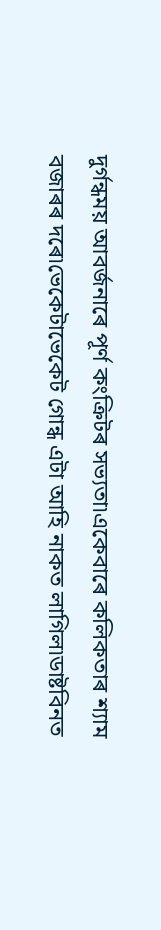দুৰ্গন্ধময় আবৰ্জনাৰে পূৰ্ণ কংক্ৰিটৰ সভ্যতা৷একেবাৰে কলিকতাৰ শ্যাম বজাৰৰ দৰে৷ভেকেটাভেকেট গোন্ধ এটা আহি নাকত লাগিল৷ডাষ্টবিনত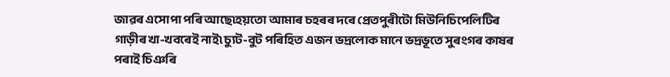জাৱৰ এসোপা পৰি আছে৷হয়তো আমাৰ চহৰৰ দৰে প্ৰেতপুৰীটো মিউনিচিপেলিটিৰ গাড়ীৰ খা-খবৰেই নাই৷ চ্যুট-বুট পৰিহিত এজন ভদ্ৰলোক মানে ভদ্ৰভূতে সুৰংগৰ কাষৰ পৰাই চিঞৰি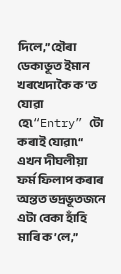দিলে,”হৌৰা ডেকাভূত ইমান খৰখেদাকৈ ক’ত যোৱা হে৷“Entry” টো কৰাই যোৱা৷“ এখন দীঘলীয়া ফৰ্ম ফিলাপ কৰাৰ অন্তত ভদ্ৰভূতজনে এটা বেকা হাঁহি মাৰি ক’লে,”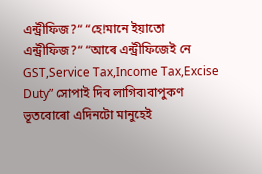এন্ট্ৰীফিজ?“ “হে!মানে ইয়াতো এন্ট্ৰীফিজ?“ “আৰে এন্ট্ৰীফিজেই নে GST,Service Tax,Income Tax,Excise Duty” সোপাই দিব লাগিব৷বাপুকণ ভূতবোৰো এদিনটো মানুহেই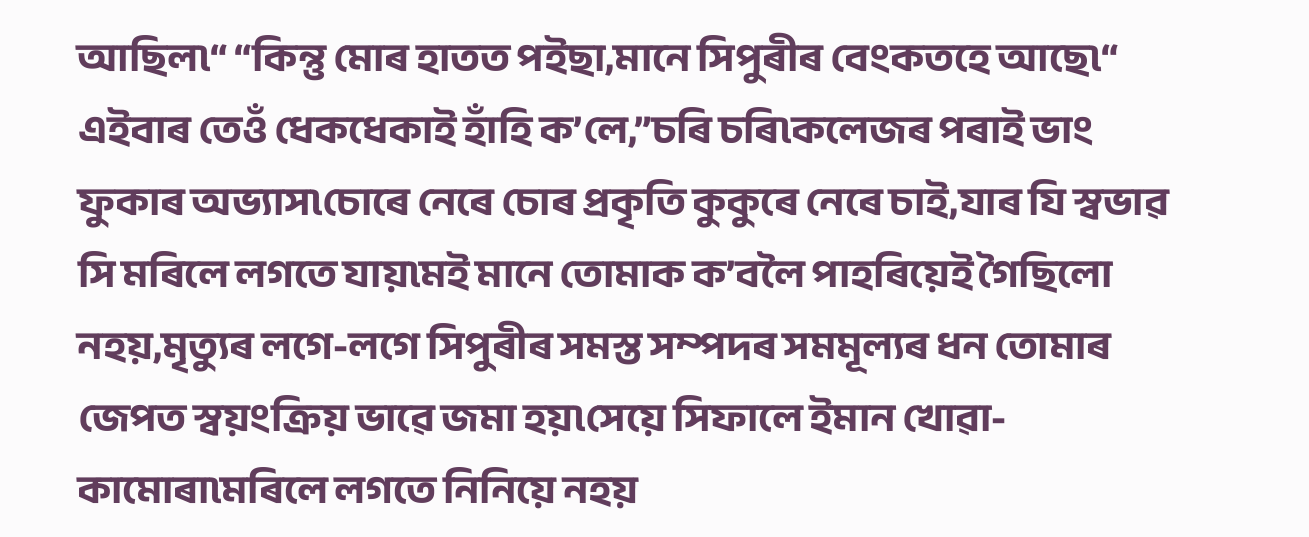আছিল৷“ “কিন্তু মোৰ হাতত পইছা,মানে সিপুৰীৰ বেংকতহে আছে৷“ এইবাৰ তেওঁ ধেকধেকাই হাঁহি ক’লে,”চৰি চৰি৷কলেজৰ পৰাই ভাং ফুকাৰ অভ্যাস৷চোৰে নেৰে চোৰ প্ৰকৃতি কুকুৰে নেৰে চাই,যাৰ যি স্বভাৱ সি মৰিলে লগতে যায়৷মই মানে তোমাক ক’বলৈ পাহৰিয়েই গৈছিলো নহয়,মৃত্যুৰ লগে-লগে সিপুৰীৰ সমস্ত সম্পদৰ সমমূল্যৰ ধন তোমাৰ জেপত স্বয়ংক্ৰিয় ভাৱে জমা হয়৷সেয়ে সিফালে ইমান খোৱা-কামোৰা৷মৰিলে লগতে নিনিয়ে নহয়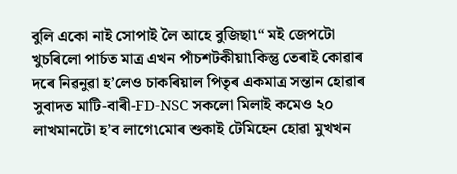বুলি একো নাই সোপাই লৈ আহে বুজিছা৷“ মই জেপটো খুচৰিলো পাৰ্চত মাত্ৰ এখন পাঁচশটকীয়া৷কিন্তু তেৰাই কোৱাৰ দৰে নিৱনুৱা হ’লেও চাকৰিয়াল পিতৃৰ একমাত্ৰ সন্তান হোৱাৰ সুবাদত মাটি-বাৰী-FD-NSC সকলো মিলাই কমেও ২০ লাখমানটো হ’ব লাগে৷মোৰ শুকাই টেমিহেন হোৱা মুখখন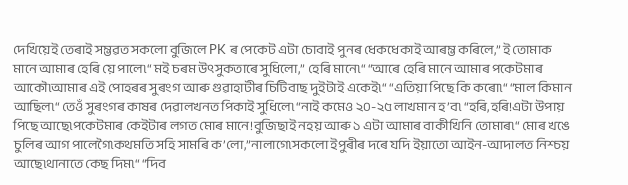দেখিয়েই তেৰাই সম্ভৱত সকলো বুজিলে PK ৰ পেকেট এটা চোবাই পুনৰ ধেকধেকাই আৰম্ভ কৰিলে,” ই তোমাক মানে আমাৰ হেৰি য়ে পালে৷“ মই চৰম উৎসুকতাৰে সুধিলো,” হেৰি মানে৷“ “আৰে হেৰি মানে আমাৰ পকেটমাৰ আকৌ৷আমাৰ এই পোহৰৰ সুৰংগ আৰু গুৱাহাটীৰ চিটিবাছ দুইটাই একেই৷“ “এতিয়া পিছে কি কৰো৷“ “মাল কিমান আছিল৷“ তেওঁ সুৰংগৰ কাষৰ দেৱালখনত পিকাই সুধিলে৷ “নাই কমেও ২০-২৫ লাখমান হ’ব৷ “হৰি,হৰি!এটা উপায় পিছে আছে৷পকেটমাৰ কেইটাৰ লগত মোৰ মানে!বুজিছাই নহয় আৰু ১ এটা আমাৰ বাকীখিনি তোমাৰ৷“ মোৰ খঙে চুলিৰ আগ পালেগৈ৷কথমতি সহি সামৰি ক’লো,”নালাগে৷সকলো ইপুৰীৰ দৰে যদি ইয়াতো আইন-আদালত নিশ্চয় আছে৷থানাতে কেছ দিম৷“ “দিব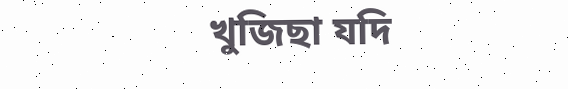খুজিছা যদি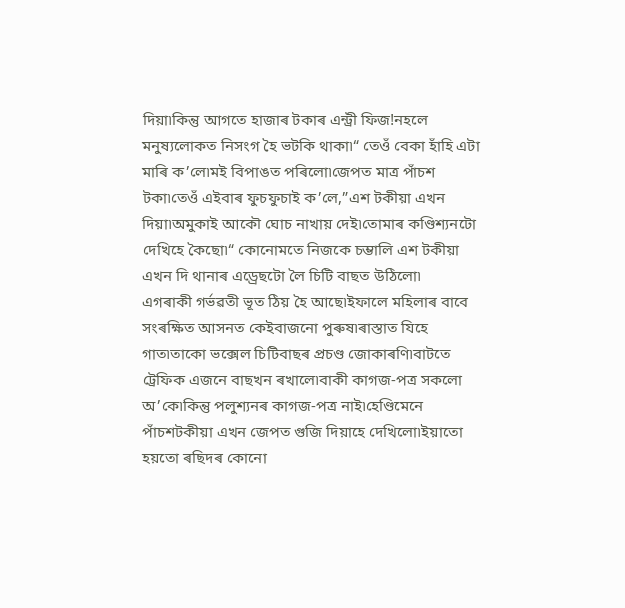দিয়া৷কিন্তু আগতে হাজাৰ টকাৰ এন্ট্ৰী ফিজ!নহলে মনুষ্যলোকত নিসংগ হৈ ভটকি থাকা৷“ তেওঁ বেকা হাঁহি এটা মাৰি ক’লে৷মই বিপাঙত পৰিলো৷জেপত মাত্ৰ পাঁচশ টকা৷তেওঁ এইবাৰ ফুচফুচাই ক’লে,”এশ টকীয়া এখন দিয়া৷অমুকাই আকৌ ঘোচ নাখায় দেই৷তোমাৰ কণ্ডিশ্যনটো দেখিহে কৈছো৷“ কোনোমতে নিজকে চম্ভালি এশ টকীয়া এখন দি থানাৰ এড্ৰেছটো লৈ চিটি বাছত উঠিলো৷
এগৰাকী গৰ্ভৱতী ভূত ঠিয় হৈ আছে৷ইফালে মহিলাৰ বাবে সংৰক্ষিত আসনত কেইবাজনো পুৰুষ৷ৰাস্তাত যিহে গাত৷তাকো ভক্সেল চিটিবাছৰ প্ৰচণ্ড জোকাৰণি৷বাটতে ট্ৰেফিক এজনে বাছখন ৰখালে৷বাকী কাগজ-পত্ৰ সকলো অ’কে৷কিন্তু পলুশ্যনৰ কাগজ-পত্ৰ নাই৷হেণ্ডিমেনে পাঁচশটকীয়া এখন জেপত গুজি দিয়াহে দেখিলো৷ইয়াতো হয়তো ৰছিদৰ কোনো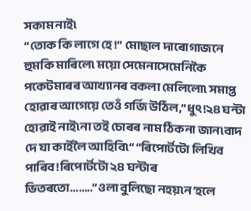সকাম নাই৷
“তোক কি লাগে হে!“ মোছাল দাৰোগাজনে হুমকি মাৰিলে৷ ময়ো সেমেনাসেমেনিকৈ পকেটমাৰৰ আখ্যানৰ বকলা মেলিলো৷ সমাপ্ত হোৱাৰ আগেয়ে তেওঁ গৰ্জি উঠিল,”ধুৎ!২৪ ঘন্টা হোৱাই নাই৷না তই চোৰৰ নাম ঠিকনা জান৷বাদ দে যা কাইলৈ আহিবি৷“ “ৰিপোৰ্টটো লিখিব পাৰিব!ৰিপোৰ্টটো ২৪ ঘন্টাৰ ভিতৰতো……..”ওলা বুলিছো নহয়৷ন’হলে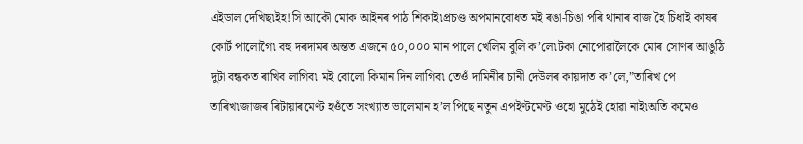এইডাল দেখিছ৷ইহ!সি আকৌ মোক আইনৰ পাঠ শিকাই৷প্ৰচণ্ড অপমানবোধত মই ৰঙা-চিঙা পৰি থানাৰ বাজ হৈ চিধাই কাষৰ কোৰ্ট পালোগৈ৷ বহু দৰদামৰ অন্তত এজনে ৫০,০০০ মান পালে খেলিম বুলি ক’লে৷টকা নোপোৱালৈকে মোৰ সোণৰ আঙুঠি দুটা বন্ধকত ৰাখিব লাগিব৷ মই বোলো কিমান দিন লাগিব৷ তেওঁ দামিনীৰ চানী দেউলৰ কায়দাত ক’লে,”তাৰিখ পে তাৰিখ৷জাজৰ ৰিটায়াৰমেণ্ট হওঁতে সংখ্যাত ভালেমান হ’ল পিছে নতুন এপইণ্টমেণ্ট ওহো মুঠেই হোৱা নাই৷অতি কমেও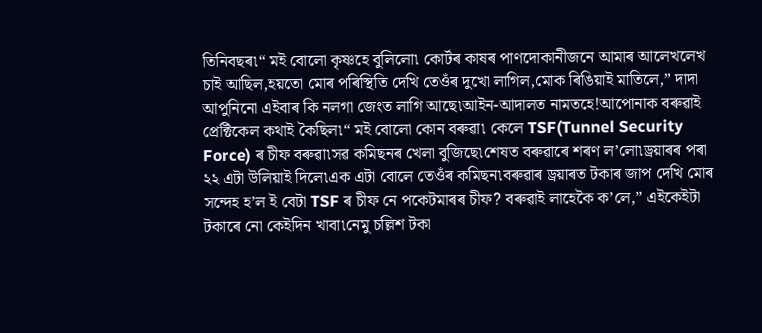তিনিবছৰ৷“ মই বোলো কৃষ্ণহে বুলিলো৷ কোৰ্টৰ কাষৰ পাণদোকানীজনে আমাৰ আলেখলেখ চাই আছিল,হয়তো মোৰ পৰিস্থিতি দেখি তেওঁৰ দুখো লাগিল,মোক ৰিঙিয়াই মাতিলে,” দাদা আপুনিনো এইবাৰ কি নলগা জেংত লাগি আছে৷আইন-আদালত নামতহে!আপোনাক বৰুৱাই প্ৰেক্টিকেল কথাই কৈছিল৷“ মই বোলো কোন বৰুৱা৷ কেলে TSF(Tunnel Security Force) ৰ চীফ বৰুৱা৷সৱ কমিছনৰ খেলা বুজিছে৷শেষত বৰুৱাৰে শৰণ ল’লো৷ড্ৰয়াৰৰ পৰা ২২ এটা উলিয়াই দিলে৷এক এটা বোলে তেওঁৰ কমিছন৷বৰুৱাৰ ড্ৰয়াৰত টকাৰ জাপ দেখি মোৰ সন্দেহ হ’ল ই বেটা TSF ৰ চীফ নে পকেটমাৰৰ চীফ? বৰুৱাই লাহেকৈ ক’লে,” এইকেইটা টকাৰে নো কেইদিন খাবা৷নেমু চল্লিশ টকা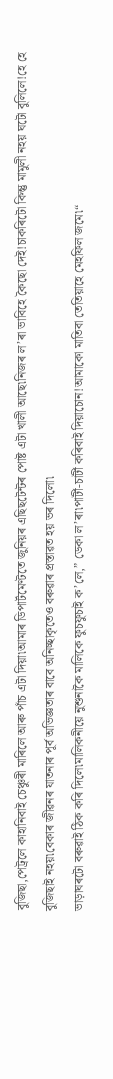বুজিছা,পেট্ৰলে কাহানিবাই চেঞ্চুৰী মাৰিলে আৰু পাঁচ এটা দিয়া৷আমাৰ ডিপাৰ্টমেণ্টতে জুনিয়ৰ এছিছটেন্টৰ পোষ্ট এটা খালী আছে৷নিজৰ ল’ৰা ভাবিহে কৈছো দেই!চাকৰিটো কিন্তু মামুলী নহয় ঘটো বুলিলে!হে হে বুজিছাই নহয়৷বেকাৰ জীৱনৰ যাতনাৰ পূৰ্ব অভিজ্ঞতাৰ বাবে অনিচ্ছাকৃতেও বৰুৱাৰ প্ৰস্তাৱত হয় ভৰ দিলো৷
ভাড়াঘৰটো বৰুৱাই ঠিক কৰি দিলে৷মালিকনীয়ে নুশুনাকৈ মালিকে ফুচফুচাই ক’লে,” ডেকা ল’ৰা৷পাৰ্টী-চাৰ্টী কৰিবাই দিয়াচোন!আমাকো মাতিবা তেতিয়াহে মেহফিল জমে৷“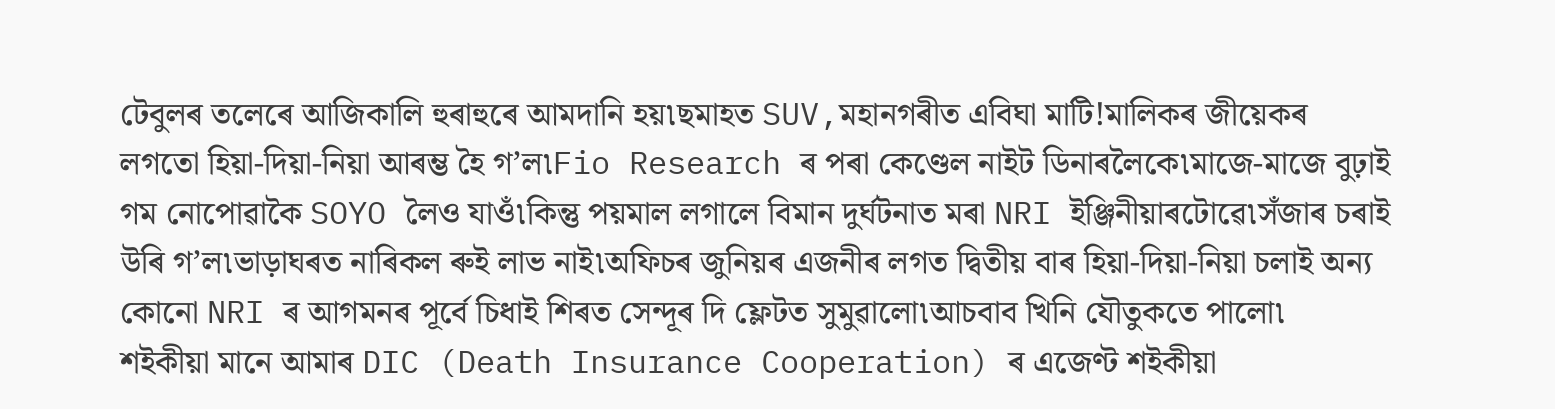টেবুলৰ তলেৰে আজিকালি হুৰাহুৰে আমদানি হয়৷ছমাহত SUV,মহানগৰীত এবিঘা মাটি!মালিকৰ জীয়েকৰ লগতো হিয়া-দিয়া-নিয়া আৰম্ভ হৈ গ’ল৷Fio Research ৰ পৰা কেণ্ডেল নাইট ডিনাৰলৈকে৷মাজে-মাজে বুঢ়াই গম নোপোৱাকৈ SOYO লৈও যাওঁ৷কিন্তু পয়মাল লগালে বিমান দুৰ্ঘটনাত মৰা NRI ইঞ্জিনীয়াৰটোৱে৷সঁজাৰ চৰাই উৰি গ’ল৷ভাড়াঘৰত নাৰিকল ৰুই লাভ নাই৷অফিচৰ জুনিয়ৰ এজনীৰ লগত দ্বিতীয় বাৰ হিয়া-দিয়া-নিয়া চলাই অন্য কোনো NRI ৰ আগমনৰ পূৰ্বে চিধাই শিৰত সেন্দূৰ দি ফ্লেটত সুমুৱালো৷আচবাব খিনি যৌতুকতে পালো৷
শইকীয়া মানে আমাৰ DIC (Death Insurance Cooperation) ৰ এজেণ্ট শইকীয়া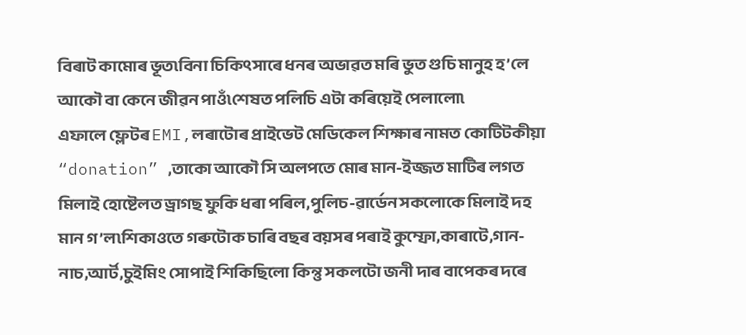বিৰাট কামোৰ ভূত৷বিনা চিকিৎসাৰে ধনৰ অভাৱত মৰি ভুত গুচি মানুহ হ’লে আকৌ বা কেনে জীৱন পাওঁ৷শেষত পলিচি এটা কৰিয়েই পেলালো৷
এফালে ফ্লেটৰ EMI,লৰাটোৰ প্ৰাইভেট মেডিকেল শিক্ষাৰ নামত কোটিটকীয়া “donation” ,তাকো আকৌ সি অলপতে মোৰ মান-ইজ্জত মাটিৰ লগত মিলাই হোষ্টেলত ড্ৰাগছ ফুকি ধৰা পৰিল,পুলিচ-ৱাৰ্ডেন সকলোকে মিলাই দহ মান গ’ল৷শিকাওতে গৰুটোক চাৰি বছৰ বয়সৰ পৰাই কুম্ফো,কাৰাটে,গান-নাচ,আৰ্ট,চুইমিং সোপাই শিকিছিলো কিন্তু সকলটো জনী দাৰ বাপেকৰ দৰে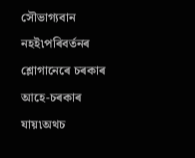সৌভাগ্যবান নহই৷পৰিবৰ্তনৰ শ্লোগানেৰে চৰকাৰ আহে-চৰকাৰ যায়৷অথচ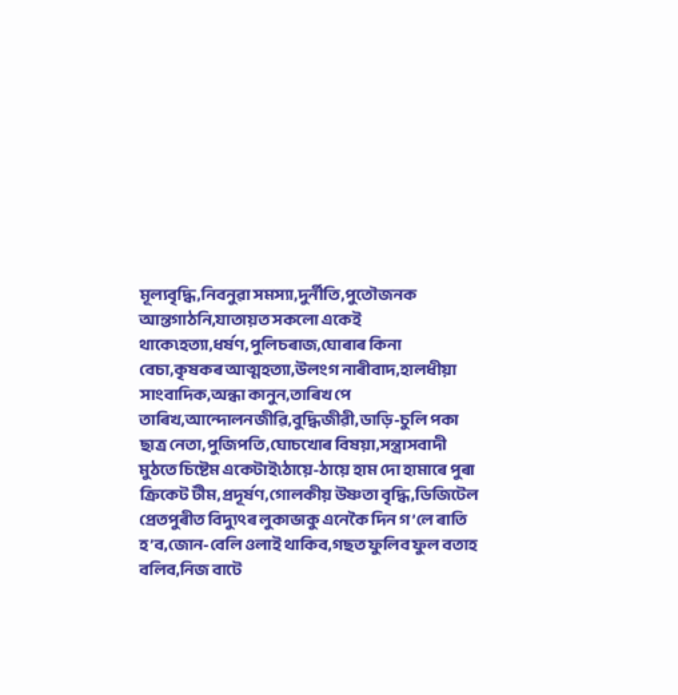মূল্যবৃদ্ধি,নিবনুৱা সমস্যা,দুৰ্নীতি,পুতৌজনক আন্তগাঠনি,যাতায়ত সকলো একেই থাকে৷হত্যা,ধৰ্ষণ,পুলিচৰাজ,ঘোৰাৰ কিনা বেচা,কৃষকৰ আত্মহত্যা,উলংগ নাৰীবাদ,হালধীয়া সাংবাদিক,অন্ধা কানুন,তাৰিখ পে তাৰিখ,আন্দোলনজীৱি,বুদ্ধিজীৱী,ডাড়ি-চুলি পকা ছাত্ৰ নেতা,পুজিপতি,ঘোচখোৰ বিষয়া,সন্ত্ৰাসবাদী মুঠতে চিষ্টেম একেটাই৷ঠায়ে-ঠায়ে হাম দো হামাৰে পুৰা ক্ৰিকেট টীম,প্ৰদূৰ্ষণ,গোলকীয় উষ্ণতা বৃদ্ধি,ডিজিটেল প্ৰেতপুৰীত বিদ্যুৎৰ লুকাভাকু এনেকৈ দিন গ’লে ৰাতি হ’ব,জোন-বেলি ওলাই থাকিব,গছত ফুলিব ফুল বতাহ বলিব,নিজ বাটে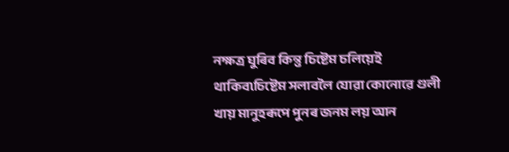নক্ষত্ৰ ঘুৰিব কিন্তু চিষ্টেম চলিয়েই থাকিব৷চিষ্টেম সলাবলৈ যোৱা কোনোৱে গুলী খায় মানুহৰূপে পুনৰ জনম লয় আন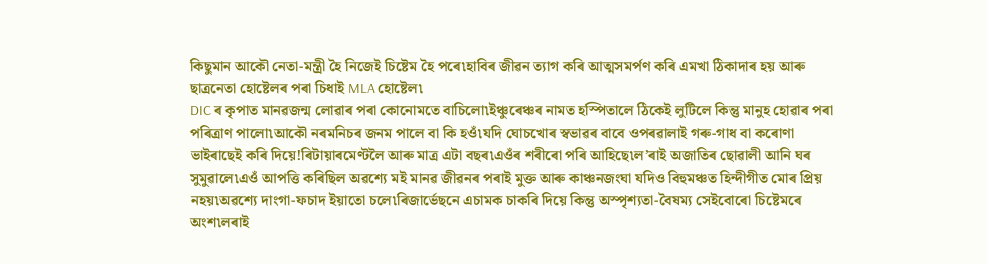কিছুমান আকৌ নেতা-মন্ত্ৰী হৈ নিজেই চিষ্টেম হৈ পৰে৷হাবিৰ জীৱন ত্যাগ কৰি আত্মসমৰ্পণ কৰি এমখা ঠিকাদাৰ হয় আৰু ছাত্ৰনেতা হোষ্টেলৰ পৰা চিধাই MLA হোষ্টেল৷
DIC ৰ কৃপাত মানৱজন্ম লোৱাৰ পৰা কোনোমতে বাচিলো৷ইঞ্চুৰেঞ্চৰ নামত হস্পিতালে ঠিকেই লুটিলে কিন্তু মানুহ হোৱাৰ পৰা পৰিত্ৰাণ পালো৷আকৌ নৰমনিচৰ জনম পালে বা কি হওঁ৷যদি ঘোচখোৰ স্বভাৱৰ বাবে ওপৰৱালাই গৰু-গাধ বা কৰোণা ভাইৰাছেই কৰি দিয়ে!ৰিটায়াৰমেণ্টলৈ আৰু মাত্ৰ এটা বছৰ৷এওঁৰ শৰীৰো পৰি আহিছে৷ল’ৰাই অজাতিৰ ছোৱালী আনি ঘৰ সুমুৱালে৷এওঁ আপত্তি কৰিছিল অৱশ্যে মই মানৱ জীৱনৰ পৰাই মুক্ত আৰু কাঞ্চনজংঘা যদিও বিহুমঞ্চত হিন্দীগীত মোৰ প্ৰিয় নহয়৷অৱশ্যে দাংগা-ফচাদ ইয়াতো চলে৷ৰিজাৰ্ভেছনে এচামক চাকৰি দিয়ে কিন্তু অস্পৃশ্যতা-বৈষম্য সেইবোৰো চিষ্টেমৰে অংশ৷লৰাই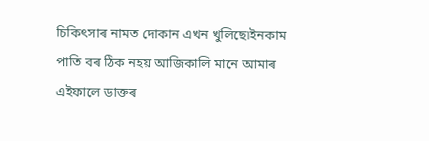চিকিৎসাৰ নামত দোকান এখন খুলিছে৷ইনকাম পাতি বৰ ঠিক নহয় আজিকালি মানে আমাৰ এইফালে ডাক্তৰ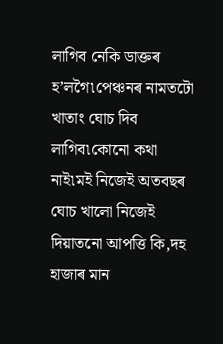লাগিব নেকি ডাক্তৰ হ’লগৈ৷পেঞ্চনৰ নামতটো খাতাং ঘোচ দিব লাগিব৷কোনো কথা নাই৷মই নিজেই অতবছৰ ঘোচ খালো নিজেই দিয়াতনো আপত্তি কি,দহ হাজাৰ মান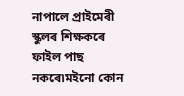নাপালে প্ৰাইমেৰী স্কুলৰ শিক্ষকৰে ফাইল পাছ নকৰে৷মইনো কোন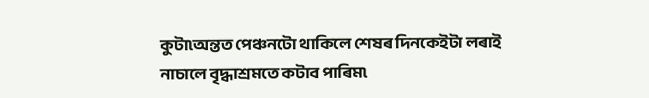কুটা৷অন্তত পেঞ্চনটো থাকিলে শেষৰ দিনকেইটা লৰাই নাচালে বৃদ্ধাশ্ৰমতে কটাব পাৰিম৷